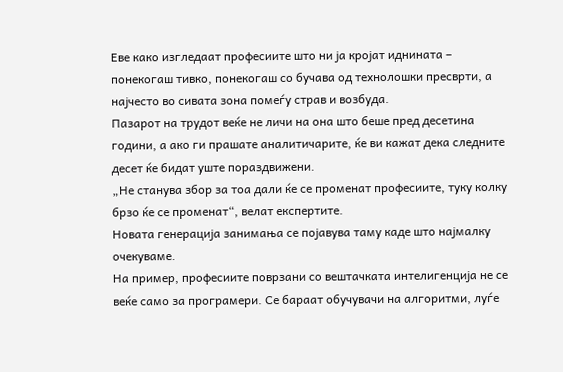Еве како изгледаат професиите што ни ја кројат иднината – понекогаш тивко, понекогаш со бучава од технолошки пресврти, а најчесто во сивата зона помеѓу страв и возбуда.
Пазарот на трудот веќе не личи на она што беше пред десетина години, а ако ги прашате аналитичарите, ќе ви кажат дека следните десет ќе бидат уште пораздвижени.
„Не станува збор за тоа дали ќе се променат професиите, туку колку брзо ќе се променат“, велат експертите.
Новата генерација занимања се појавува таму каде што најмалку очекуваме.
На пример, професиите поврзани со вештачката интелигенција не се веќе само за програмери. Се бараат обучувачи на алгоритми, луѓе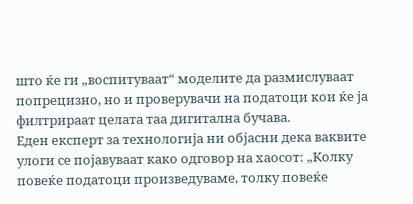што ќе ги „воспитуваат“ моделите да размислуваат попрецизно, но и проверувачи на податоци кои ќе ја филтрираат целата таа дигитална бучава.
Еден експерт за технологија ни објасни дека ваквите улоги се појавуваат како одговор на хаосот: „Колку повеќе податоци произведуваме, толку повеќе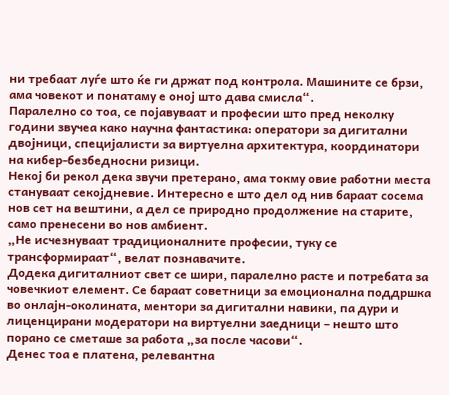ни требаат луѓе што ќе ги држат под контрола. Машините се брзи, ама човекот и понатаму е оној што дава смисла“.
Паралелно со тоа, се појавуваат и професии што пред неколку години звучеа како научна фантастика: оператори за дигитални двојници, специјалисти за виртуелна архитектура, координатори на кибер-безбедносни ризици.
Некој би рекол дека звучи претерано, ама токму овие работни места стануваат секојдневие. Интересно е што дел од нив бараат сосема нов сет на вештини, а дел се природно продолжение на старите, само пренесени во нов амбиент.
„Не исчезнуваат традиционалните професии, туку се трансформираат“, велат познавачите.
Додека дигиталниот свет се шири, паралелно расте и потребата за човечкиот елемент. Се бараат советници за емоционална поддршка во онлајн-околината, ментори за дигитални навики, па дури и лиценцирани модератори на виртуелни заедници – нешто што порано се сметаше за работа „за после часови“.
Денес тоа е платена, релевантна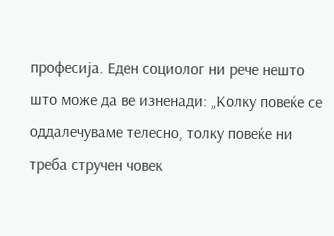професија. Еден социолог ни рече нешто што може да ве изненади: „Колку повеќе се оддалечуваме телесно, толку повеќе ни треба стручен човек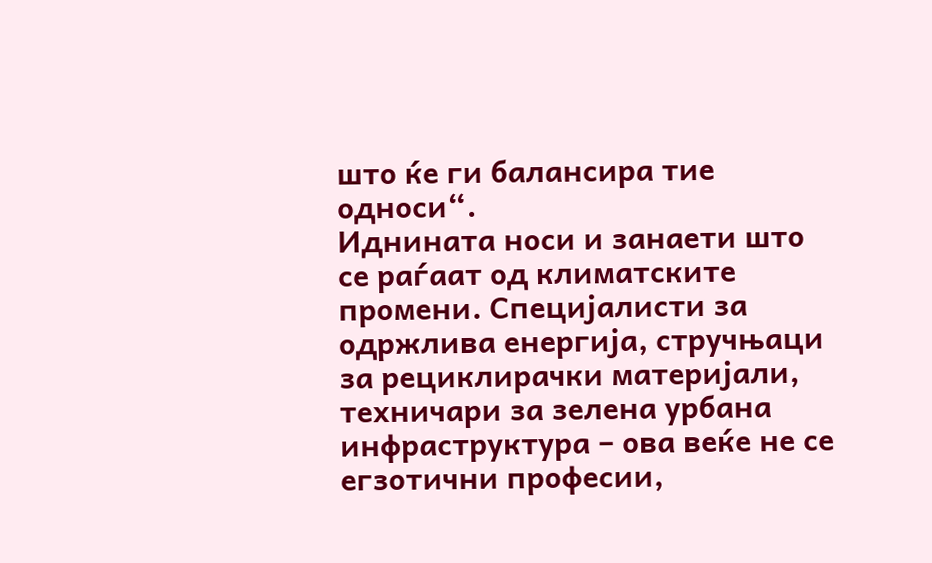што ќе ги балансира тие односи“.
Иднината носи и занаети што се раѓаат од климатските промени. Специјалисти за одржлива енергија, стручњаци за рециклирачки материјали, техничари за зелена урбана инфраструктура – ова веќе не се егзотични професии,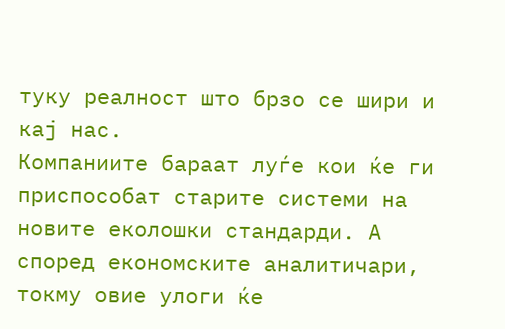туку реалност што брзо се шири и кај нас.
Компаниите бараат луѓе кои ќе ги приспособат старите системи на новите еколошки стандарди. А според економските аналитичари, токму овие улоги ќе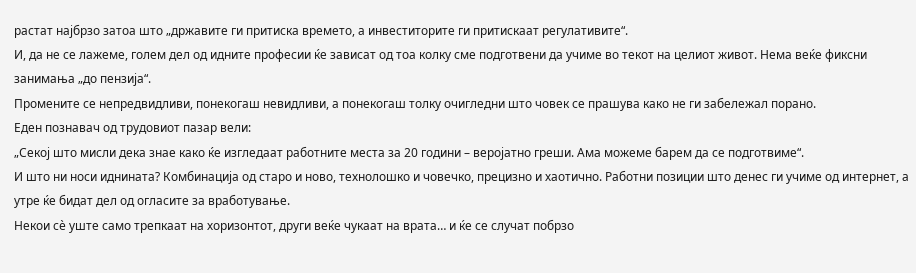растат најбрзо затоа што „државите ги притиска времето, а инвеститорите ги притискаат регулативите“.
И, да не се лажеме, голем дел од идните професии ќе зависат од тоа колку сме подготвени да учиме во текот на целиот живот. Нема веќе фиксни занимања „до пензија“.
Промените се непредвидливи, понекогаш невидливи, а понекогаш толку очигледни што човек се прашува како не ги забележал порано.
Еден познавач од трудовиот пазар вели:
„Секој што мисли дека знае како ќе изгледаат работните места за 20 години – веројатно греши. Ама можеме барем да се подготвиме“.
И што ни носи иднината? Комбинација од старо и ново, технолошко и човечко, прецизно и хаотично. Работни позиции што денес ги учиме од интернет, а утре ќе бидат дел од огласите за вработување.
Некои сè уште само трепкаат на хоризонтот, други веќе чукаат на врата… и ќе се случат побрзо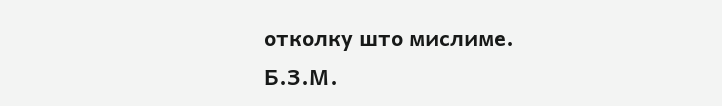отколку што мислиме.
Б.З.М.